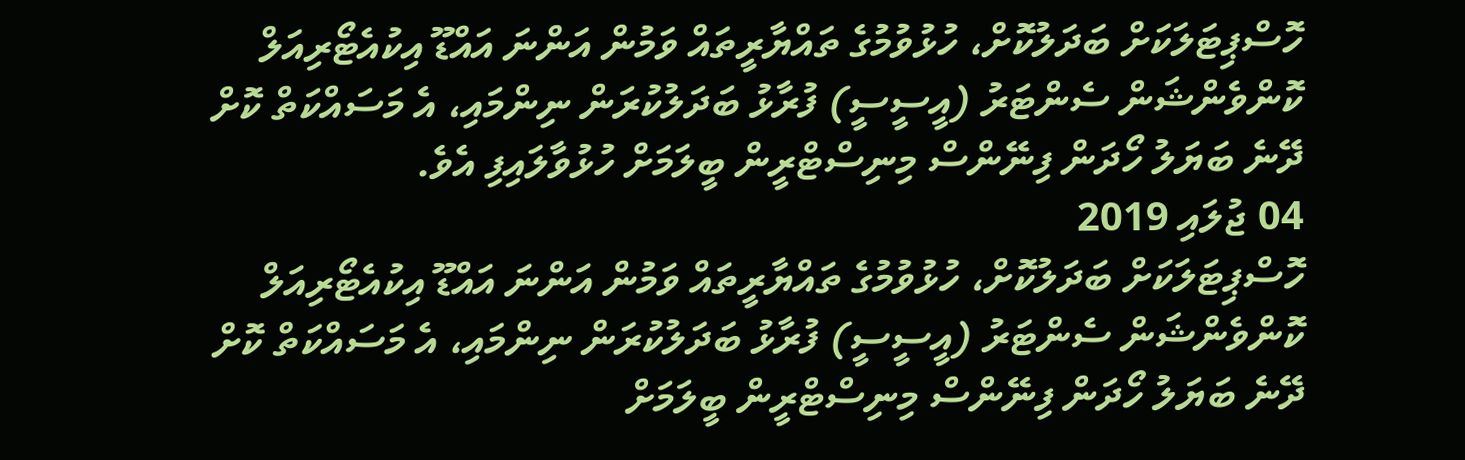ހޮސްޕިޓަލަކަށް ބަދަލުކޮށް، ހުޅުވުމުގެ ތައްޔާރީތައް ވަމުން އަންނަ އައްޑޫ އިކުއެޓޯރިއަލް ކޮންވެންޝަން ސެންޓަރު (އީސީސީ) ފުރާޅު ބަދަލުކުރަން ނިންމައި، އެ މަސައްކަތް ކޮށް ދޭނެ ބަޔަލު ހޯދަން ފިނޭންސް މިނިސްޓްރީން ބީލަމަށް ހުޅުވާލައިފި އެވެ.
04 ޖުލައި 2019
ހޮސްޕިޓަލަކަށް ބަދަލުކޮށް، ހުޅުވުމުގެ ތައްޔާރީތައް ވަމުން އަންނަ އައްޑޫ އިކުއެޓޯރިއަލް ކޮންވެންޝަން ސެންޓަރު (އީސީސީ) ފުރާޅު ބަދަލުކުރަން ނިންމައި، އެ މަސައްކަތް ކޮށް ދޭނެ ބަޔަލު ހޯދަން ފިނޭންސް މިނިސްޓްރީން ބީލަމަށް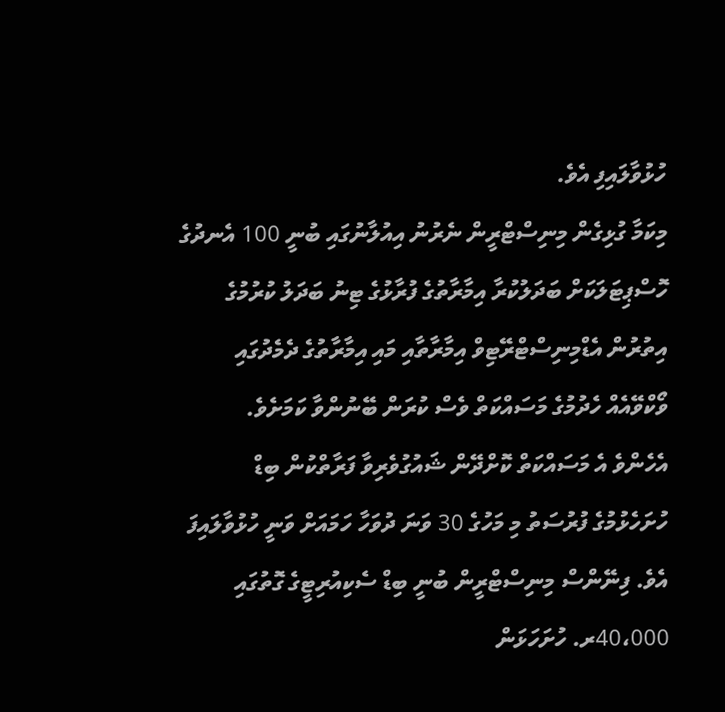ހުޅުވާލައިފި އެވެ.
މިކަމާ ގުޅިގެން މިނިސްޓްރީން ނެރުނު އިއުލާނުގައި ބުނީ 100 އެނދުގެ ހޮސްޕިޓަލަކަށް ބަދަލުކުރާ އިމާރާތުގެ ފުރާޅުގެ ޓިނު ބަދަލު ކުރުމުގެ އިތުރުން އެޑްމިނިސްޓްރޭޓިވް އިމާރާތާއި މައި އިމާރާތުގެ ދެމެދުގައި ވޯކްވޭއެއް ހެދުމުގެ މަސައްކަތް ވެސް ކުރަން ބޭނުންވާ ކަމަށެވެ.
އެހެންވެ އެ މަސައްކަތް ކޮށްދޭން ޝައުގުވެރިވާ ފަރާތްކުން ބިޑް ހުށަހެޅުމުގެ ފުރުސަތު މި މަހުގެ 30 ވަނަ ދުވަހާ ހަމައަށް ވަނީ ހުޅުވާލައިފަ އެވެ. ފިނޭންސް މިނިސްޓްރީން ބުނީ ބިޑް ސެކިއުރިޓީގެ ގޮތުގައި 40،000ރ. ހުށަހަޅަން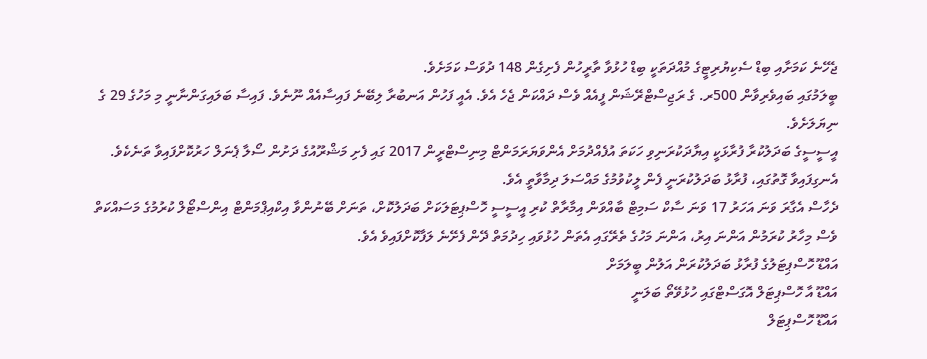ޖެހޭނެ ކަމަށާއި ބިޑް ސެކިޔުރިޓީގެ މުއްދަތަކީ ބިޑް ހުޅުވާ ތާރީހުން ފެށިގެން 148 ދުވަސް ކަމަށެވެ.
ބީލަމުގައި ބައިވެރިވާން 500ރ. ގެ ރަޖިސްޓްރޭޝަން ފީއެއް ވެސް ދައްކަން ޖެހެ އެވެ. އެއީ ފަހުން އަނބުރާ ލިބޭނެ ފައިސާއެއް ނޫނެވެ. ފައިސާ ބަލައިގަންނާނީ މި މަހުގެ 29 ގެ ނިޔަލަށެވެ.
އީސީސީގެ ބަދަލުކުރާ ފުރާޅަކީ އިޔާދަކުރަނިވި ހަކަތަ އުފެއްދުމަށް އެންވަޔަރަމަންޓް މިނިސްޓްރީން 2017 ގައި ފެށި މަޝްރޫއުގެ ދަށުން ސޯލާ ޕެނަލް ހަރުކޮށްފައިވާ ތަނެކެވެ. އެނގިފައިވާ ގޮތުގައި، ފުރާޅު ބަދަލުކުރަނީ ފެން ލީކުވުމުގެ މައްސަލަ ދިމާވާތީ އެވެ.
ދެހާސް އެގާރަ ވަނަ އަހަރު 17 ވަނަ ސާކް ސަމިޓް ބާއްވަން އިމާރާތް ކުރި އީސީސީ ހޮސްޕިޓަލަކަށް ބަދަލުކޮށް، ތަނަށް ބޭނުންވާ އިކްއިޕްމަންޓް އިންސްޓޯލް ކުރުމުގެ މަސައްކަތް ވެސް މިހާރު ކުރަމުން އަންނަ އިރު، އަންނަ މަހުގެ ތެރޭގައި އެތަން ހުޅުވައި ހިދުމަތް ދޭން ފެށޭނެ ލަފާކޮށްފައިވެ އެވެ.
އައްޑޫ ހޮސްޕިޓަލުގެ ފުރާޅު ބަދަލުކުރަން އަލުން ބީލަމަށް
އައްޑޫ އާ ހޮސްޕިޓަލް އޮގަސްޓްގައި ހުޅުވޭތޯ ބަލަނީ
އައްޑޫ ހޮސްޕިޓަލް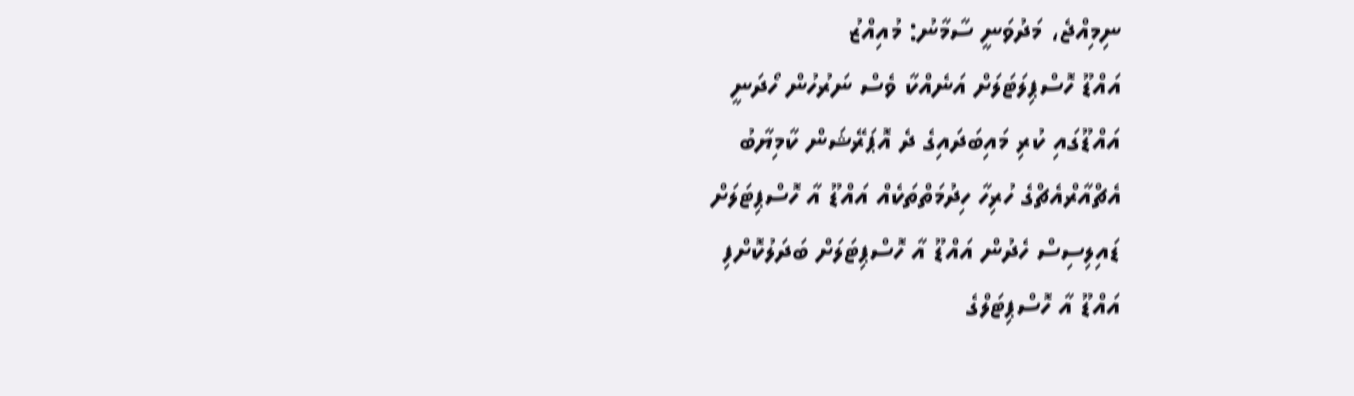ނިމިއްޖެ، މަދުވަނީ ސާމާނު: މުއިއްޒު
އައްޑޫ ހޮސްޕިލަޓަލަށް އަނެއްކާ ވެސް ނަރުހުން ހޯދަނީ
އައްޑޫގައި ކުރި މައިބަދައިގެ ދެ އޮޕަރޭޝަން ކާމިޔާބު
އެޗްއާރްއެޗްގެ ހުރިހާ ހިދުމަތްތަކެއް އައްޑޫ އާ ހޮސްޕިޓަލަށް
ޑައިލިސިސް ހެދުން އައްޑޫ އާ ހޮސްޕިޓަލަށް ބަދަލުކޮށްފި
އައްޑޫ އާ ހޮސްޕިޓަލްގެ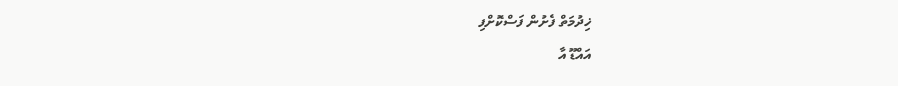ޚިދުމަތް ފެށުން ފަސްކޮށްފި
އައްޑޫ އާ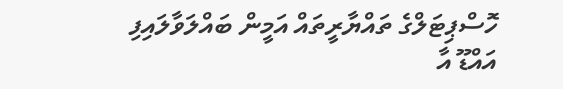ހޮސްޕިޓަލްގެ ތައްޔާރީތައް އަމީން ބައްލަވާލައިފި
އައްޑޫ އާ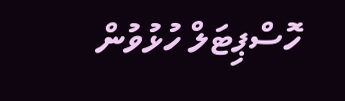ހޮސްޕިޓަލް ހުޅުވުން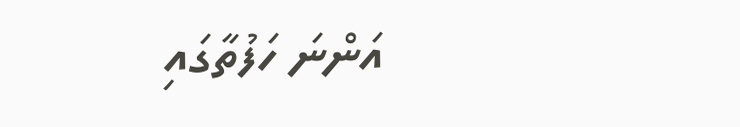އަންނަ ހަފުތާގައި